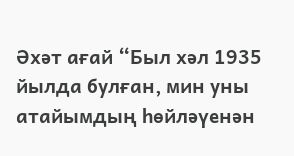Әхәт ағай “Был хәл 1935 йылда булған, мин уны атайымдың һөйләүенән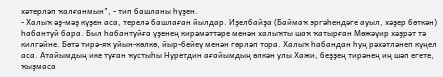хәтерләп ҡалғанмын", - тип башланы һүҙен.
- Халыҡ әҙ-мәҙ күҙен аса, терелә башлаған йылдар. Иҙелбайҙа (Баймаҡ эргәһендәге ауыл, хәҙер бөткән) һабантуй бара. Был һабантуйға үҙенең кирәмәттәре менән халыҡты шаҡ ҡатырған Мөжәүир хәҙрәт тә килгәйне. Бөтә тирә-яҡ уйын-көлкө, йыр-бейеү менән гөрләп тора. Халыҡ һабандан һуң рәхәтләнеп күңел аса. Атайымдың ике туған ҡустыһы Нуретдин ағайымдың өлкән улы Хажи, беҙҙең тирәнең иң шәп егете, ҡыҙмаса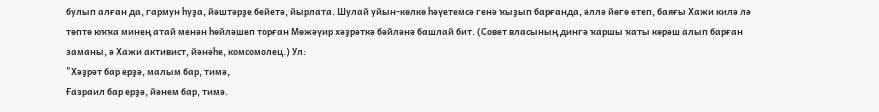булып алған да, гармун һуҙа, йәштәрҙе бейетә, йырлата. Шулай уйын-көлкө һәүетемсә генә ҡыҙып барғанда, әллә йөгө етеп, баяғы Хажи килә лә төптө юҡҡа минең атай менән һөйләшеп торған Мөжәүир хәҙрәткә бәйләнә башлай бит. (Совет власының дингә ҡаршы ҡаты көрәш алып барған заманы, ә Хажи активист, йәнәһе, комсомолец.) Ул:
"Хәҙрәт бар ерҙә, малым бар, тимә,
Ғазраил бар ерҙә, йәнем бар, тимә.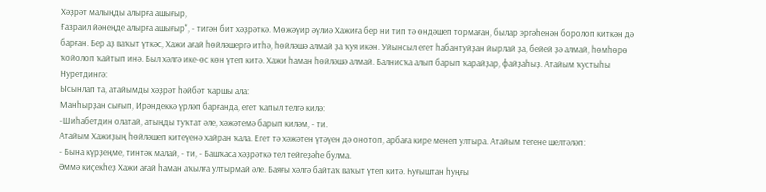Хәҙрәт малыңды алырға ашығыр,
Ғазраил йәнеңде алырға ашығыр", - тигән бит хәҙрәткә. Мөжәүир әүлиә Хажиға бер ни тип тә өндәшеп тормаған, былар эргәһенән боролоп киткән дә барған. Бер аҙ ваҡыт үткәс, Хажи ағай һөйләшергә итһә, һөйләшә алмай ҙа ҡуя икән. Уйынсыл егет һабантуйҙан йырлай ҙа, бейей ҙә алмай, һөмһөрө ҡойолоп ҡайтып инә. Был хәлгә ике-өс көн үтеп китә. Хажи һаман һөйләшә алмай. Балнисҡа алып барып ҡарайҙар, файҙаһыҙ. Атайым ҡустыһы Нуретдингә:
Ысынлап та, атайымды хәҙрәт һәйбәт ҡаршы ала:
Манһырҙан сығып, Ирәндеккә үрләп барғанда, егет ҡапыл телгә килә:
-Шиһабетдин олатай, атыңды туҡтат әле, хәжәтемә барып киләм, - ти.
Атайым Хажиҙың һөйләшеп китеүенә хайран ҡала. Егет тә хәжәтен үтәүен дә онотоп, арбаға кире менеп ултыра. Атайым тегене шелтәләп:
- Бына күрҙеңме, тинтәк малай, - ти, - Башҡаса хәҙрәткә тел тейгеҙәһе булма.
Әммә киҫекһеҙ Хажи ағай һаман аҡылға ултырмай әле. Баяғы хәлгә байтаҡ ваҡыт үтеп китә. Һуғыштан һуңғы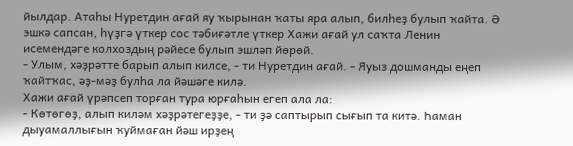йылдар. Атаһы Нуретдин ағай яу ҡырынан ҡаты яра алып, билһеҙ булып ҡайта. Ә эшкә сапсан, һүҙгә үткер сос тәбиғәтле үткер Хажи ағай ул саҡта Ленин исемендәге колхоздың рәйесе булып эшләп йөрөй.
- Улым, хәҙрәтте барып алып килсе, - ти Нуретдин ағай. - Яуыз дошманды еңеп ҡайтҡас, әҙ-мәҙ булһа ла йәшәге килә.
Хажи ағай үрәпсеп торған тура юрғаһын егеп ала ла:
- Көтөгөҙ, алып киләм хәҙрәтегеҙҙе, - ти ҙә саптырып сығып та китә. Һаман дыуамаллығын ҡуймаған йәш ирҙең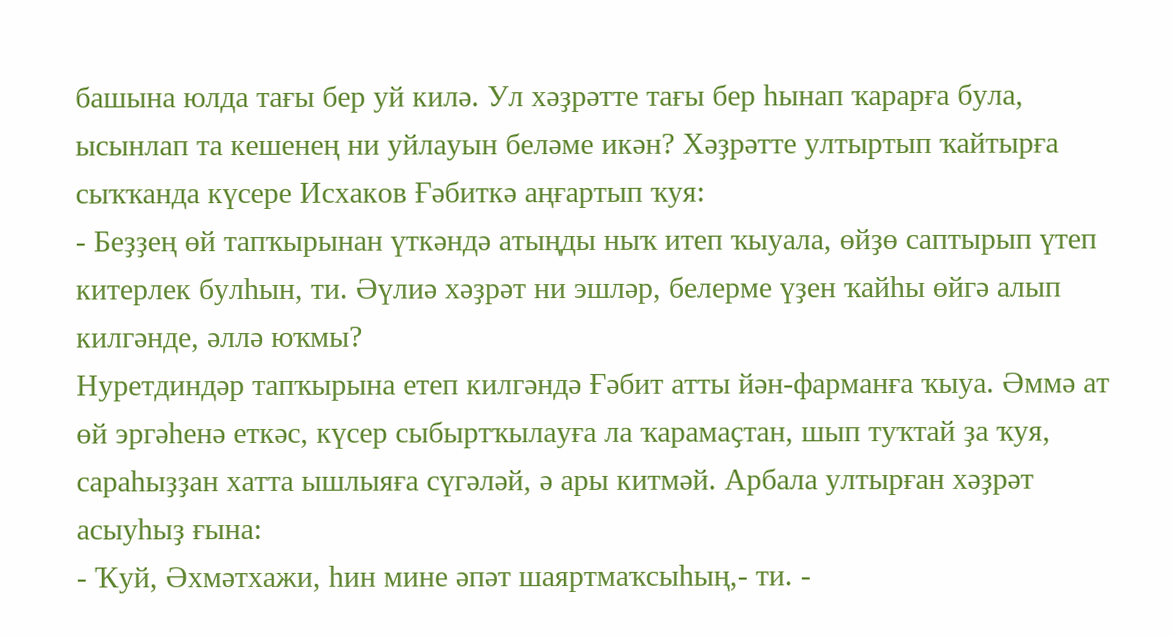башына юлда тағы бер уй килә. Ул хәҙрәтте тағы бер һынап ҡарарға була, ысынлап та кешенең ни уйлауын беләме икән? Хәҙрәтте ултыртып ҡайтырға сыҡҡанда күсере Исхаков Ғәбиткә аңғартып ҡуя:
- Беҙҙең өй тапҡырынан үткәндә атыңды ныҡ итеп ҡыуала, өйҙө саптырып үтеп китерлек булһын, ти. Әүлиә хәҙрәт ни эшләр, белерме үҙен ҡайһы өйгә алып килгәнде, әллә юҡмы?
Нуретдиндәр тапҡырына етеп килгәндә Ғәбит атты йән-фарманға ҡыуа. Әммә ат өй эргәһенә еткәс, күсер сыбыртҡылауға ла ҡарамаҫтан, шып туҡтай ҙа ҡуя, сараһыҙҙан хатта ышлыяға сүгәләй, ә ары китмәй. Арбала ултырған хәҙрәт асыуһыҙ ғына:
- Ҡуй, Әхмәтхажи, һин мине әпәт шаяртмаҡсыһың,- ти. -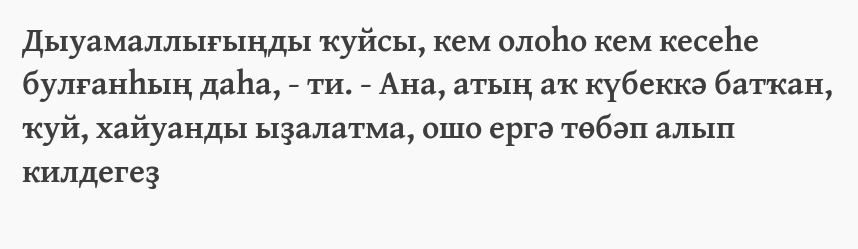Дыуамаллығыңды ҡуйсы, кем олоһо кем кесеһе булғанһың даһа, - ти. - Ана, атың аҡ күбеккә батҡан, ҡуй, хайуанды ыҙалатма, ошо ергә төбәп алып килдегеҙ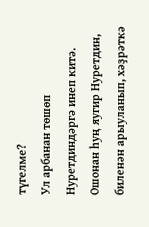түгелме?
Ул арбанан төшөп Нуретдиндәргә инеп китә. Ошонан һуң яугир Нуретдин, биленән арыуланып, хәҙрәткә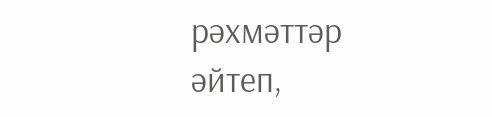рәхмәттәр әйтеп,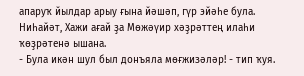апаруҡ йылдар арыу ғына йәшәп, гүр эйәһе була.
Ниһайәт, Хажи ағай ҙа Мөжәүир хәҙрәттең илаһи ҡөҙрәтенә ышана.
- Була икән шул был донъяла мөғжизәләр! - тип ҡуя.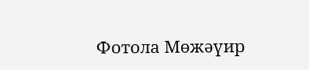Фотола Мөжәүир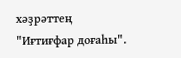хәҙрәттең "Иғтиғфар доғаһы".